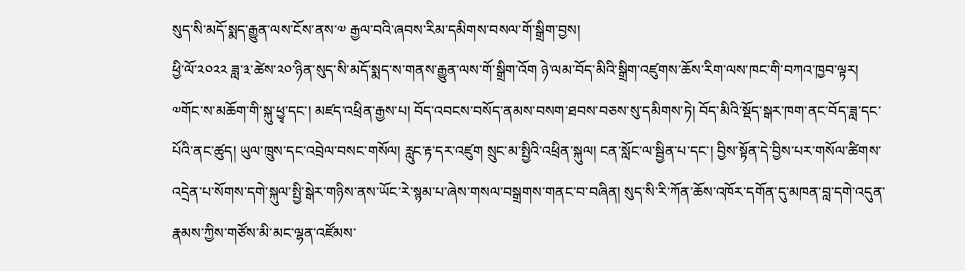སུད་སི་མདོ་སྨད་རྒྱུན་ལས་ངོས་ནས་༧ རྒྱལ་བའི་ཞབས་རིམ་དམིགས་བསལ་གོ་སྒྲིག་བྱས།
ཕྱི་ལོ་༢༠༢༢ ཟླ་༣་ཚེས་༢༠་ཉིན་སུད་སི་མདོ་སྨད་ས་གནས་རྒྱུན་ལས་གོ་སྒྲིག་འོག ཉེ་ལམ་བོད་མིའི་སྒྲིག་འཛུགས་ཆོས་རིག་ལས་ཁང་གི་བཀའ་ཁྱབ་ལྟར། ༧གོང་ས་མཆོག་གི་སྐུ་ཕྱྭ་དང་། མཛད་འཕྲིན་རྒྱས་པ། བོད་འབངས་བསོད་ནམས་བསག་ཐབས་བཅས་སུ་དམིགས་ཏེ། བོད་མིའི་སྡོད་སྒར་ཁག་ནང་བོད་ཟླ་དང་པོའི་ནང་ཚུད། ཡུལ་ཁྲུས་དང་འབྲེལ་བསང་གསོལ། རླུང་རྟ་དར་འཛུག སྲུང་མ་སྤྱིའི་འཕྲིན་སྐུལ། ངན་སློང་ལ་སྦྱིན་པ་དང་། བྱིས་སྟོན་དེ་བྱིས་པར་གསོལ་ཚིགས་འདྲེན་པ་སོགས་དགེ་སྐུལ་སྤྱི་སྒེར་གཉིས་ནས་ཡོང་རེ་སྙམ་པ་ཞེས་གསལ་བསྒྲགས་གནང་བ་བཞིན། སུད་སི་རི་ཀོན་ཆོས་འཁོར་དགོན་དུ་མཁན་བླ་དགེ་འདུན་རྣམས་ཀྱིས་གཙོས་མི་མང་ལྷན་འཛོམས་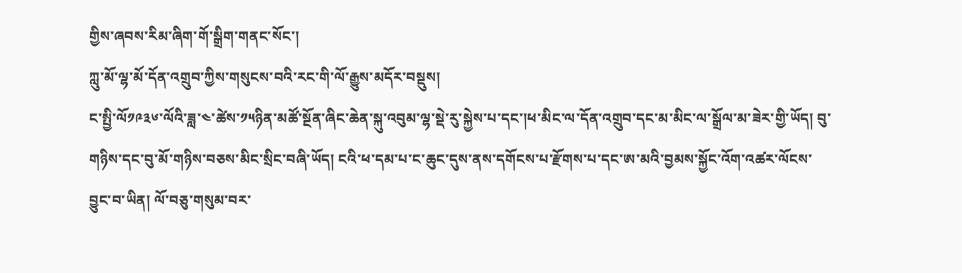གྱིས་ཞབས་རིམ་ཞིག་གོ་སྒྲིག་གནང་སོང་།
ཀླུ་མོ་ལྷ་མོ་དོན་འགྲུབ་ཀྱིས་གསུངས་བའི་རང་གི་ལོ་རྒྱུས་མདོར་བསྡུས།
ང་སྤྱི་ལོ༡༩༣༦་ལོའི་ཟླ་༤་ཚེས་༡༥ཉིན་མཚོ་སྔོན་ཞིང་ཆེན་སྐུ་འབུམ་ལྷ་སྡེ་རུ་སྐྱེས་པ་དང་།ཕ་མིང་ལ་དོན་འགྲུབ་དང་མ་མིང་ལ་སྒྲོལ་མ་ཟེར་གྱི་ཡོད། བུ་གཉིས་དང་བུ་མོ་གཉིས་བཅས་མིང་སྲིང་བཞི་ཡོད། ངའི་ཕ་དམ་པ་ང་ཆུང་དུས་ནས་དགོངས་པ་རྫོགས་པ་དང་ཨ་མའི་བྱམས་སྐྱོང་འོག་འཚར་ལོངས་བྱུང་བ་ཡིན། ལོ་བཅུ་གསུམ་བར་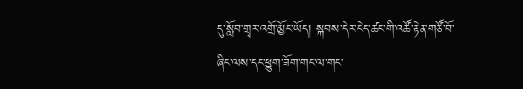དུ་སློབ་གྲྭར་འགྲོ་མྱོང་ཡོད། སྐབས་དེར་ངེད་ཚང་གི་འཚོ་རྟེན་གཙོ་བོ་ཞིང་ལས་དང་ཕྱུག་ཟོག་གང་ལ་གང་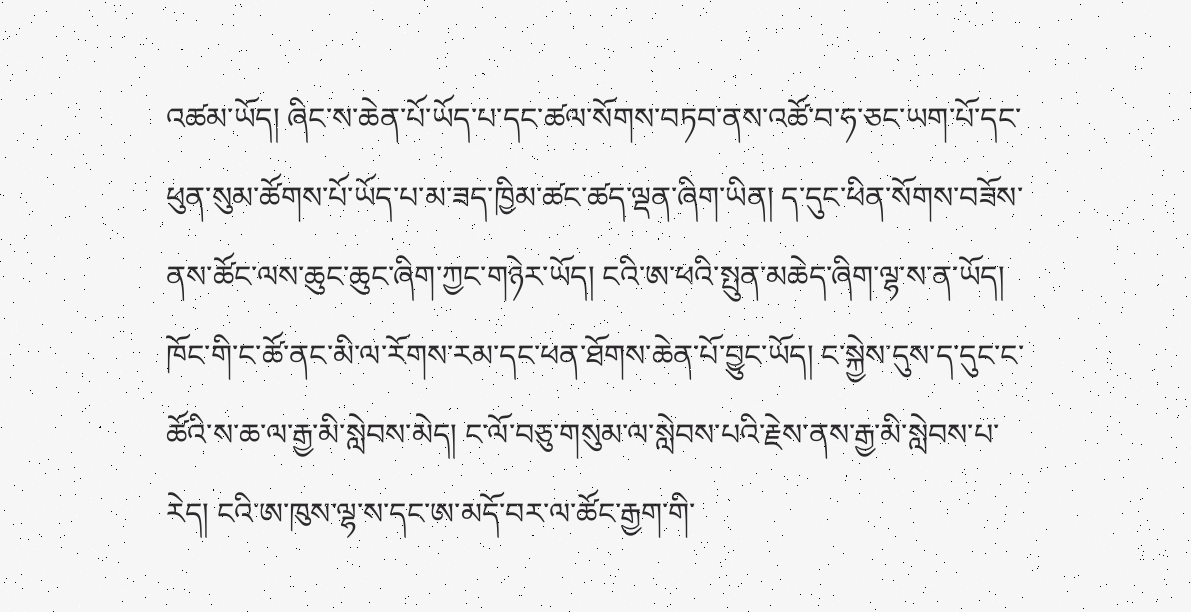འཚམ་ཡོད། ཞིང་ས་ཆེན་པོ་ཡོད་པ་དང་ཚལ་སོགས་བཏབ་ནས་འཚོ་བ་ཧ་ཅང་ཡག་པོ་དང་ཕུན་སུམ་ཚོགས་པོ་ཡོད་པ་མ་ཟད་ཁྱིམ་ཚང་ཚད་ལྡན་ཞིག་ཡིན། ད་དུང་ཕིན་སོགས་བཟོས་ནས་ཚོང་ལས་ཆུང་ཆུང་ཞིག་ཀྱང་གཉེར་ཡོད། ངའི་ཨ་ཕའི་སྤུན་མཆེད་ཞིག་ལྷ་ས་ན་ཡོད། ཁོང་གི་ང་ཚོ་ནང་མི་ལ་རོགས་རམ་དང་ཕན་ཐོགས་ཆེན་པོ་བྱུང་ཡོད། ང་སྐྱེས་དུས་ད་དུང་ང་ཚོའི་ས་ཆ་ལ་རྒྱ་མི་སླེབས་མེད། ང་ལོ་བཅུ་གསུམ་ལ་སླེབས་པའི་རྗེས་ནས་རྒྱ་མི་སླེབས་པ་རེད། ངའི་ཨ་ཁུས་ལྷ་ས་དང་ཨ་མདོ་བར་ལ་ཚོང་རྒྱག་གི་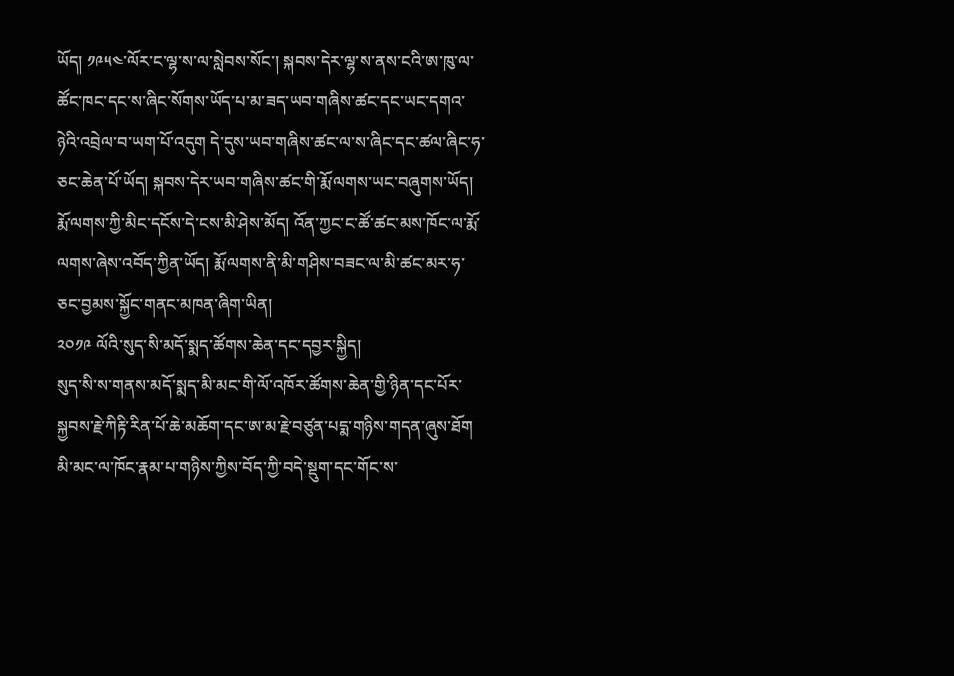ཡོད། ༡༩༥༤་ལོར་ང་ལྷ་ས་ལ་སླེབས་སོང་། སྐབས་དེར་ལྷ་ས་ནས་ངའི་ཨ་ཁུ་ལ་ཚོང་ཁང་དང་ས་ཞིང་སོགས་ཡོད་པ་མ་ཟད་ཡབ་གཞིས་ཚང་དང་ཡང་དགའ་ཉེའི་འབྲེལ་བ་ཡག་པོ་འདུག དེ་དུས་ཡབ་གཞིས་ཚང་ལ་ས་ཞིང་དང་ཚལ་ཞིང་ཧ་ཅང་ཆེན་པོ་ཡོད། སྐབས་དེར་ཡབ་གཞིས་ཚང་གི་རྨོ་ལགས་ཡང་བཞུགས་ཡོད། རྨོ་ལགས་ཀྱི་མིང་དངོས་དེ་ངས་མི་ཤེས་མོད། འོན་ཀྱང་ང་ཚོ་ཚང་མས་ཁོང་ལ་རྨོ་ལགས་ཞེས་འབོད་ཀྱིན་ཡོད། རྨོ་ལགས་ནི་མི་གཤིས་བཟང་ལ་མི་ཚང་མར་ཧ་ཅང་བྱམས་སྐྱོང་གནང་མཁན་ཞིག་ཡིན།
༢༠༡༩ ལོའི་སུད་སི་མདོ་སྨད་ཚོགས་ཆེན་དང་དབྱར་སྐྱིད།
སུད་སི་ས་གནས་མདོ་སྨད་མི་མང་གི་ལོ་འཁོར་ཚོགས་ཆེན་གྱི་ཉིན་དང་པོར་སྐྱབས་རྗེ་ཀིརྟི་རིན་པོ་ཆེ་མཆོག་དང་ཨ་མ་རྗེ་བཙུན་པདྨ་གཉིས་གདན་ཞུས་ཐོག མི་མང་ལ་ཁོང་རྣམ་པ་གཉིས་ཀྱིས་བོད་ཀྱི་བདེ་སྡུག་དང་གོང་ས་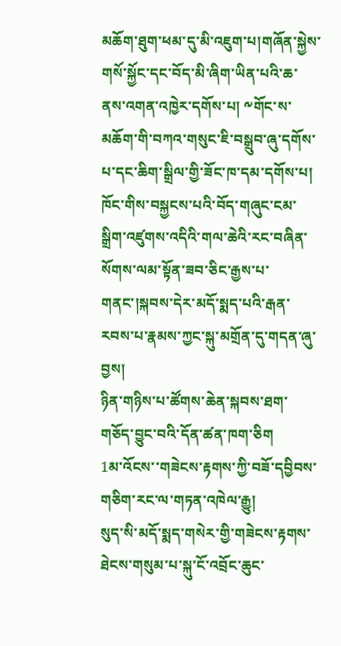མཆོག་ཐུག་ཕམ་དུ་མི་འཇུག་པ།གཞོན་སྐྱེས་གསོ་སྐྱོང་དང་བོད་མི་ཞིག་ཡིན་པའི་ཆ་ནས་འགན་འཁྱེར་དགོས་པ། ༸གོང་ས་མཆོག་གི་བཀའ་གསུང་ཇི་བསྒྲུབ་ཞུ་དགོས་པ་དང་ཆིག་སྒྲིལ་གྱི་ཟོང་ཁ་དམ་དགོས་པ། ཁོང་གིས་བསྐྱངས་པའི་བོད་གཞུང་ངམ་སྒྲིག་འཛུགས་འདིའི་གལ་ཆེའི་རང་བཞིན་སོགས་ལམ་སྟོན་ཟབ་ཅིང་རྒྱས་པ་གནང་།སྐབས་དེར་མདོ་སྨད་པའི་རྒན་རབས་པ་རྣམས་ཀྱང་སྐུ་མགྲོན་དུ་གདན་ཞུ་བྱས།
ཉིན་གཉིས་པ་ཚོགས་ཆེན་སྐབས་ཐག་གཅོད་བྱུང་བའི་དོན་ཚན་ཁག་ཅིག
1མ་འོངས་་གཟེངས་རྟགས་ཀྱི་བཟོ་དབྱིབས་གཅིག་རང་ལ་གཏན་འཁེལ་རྒྱུ།
སུད་སི་མདོ་སྨད་གསེར་གྱི་གཟེངས་རྟགས་ཐེངས་གསུམ་པ་སྐུ་ངོ་འབྲོང་ཆུང་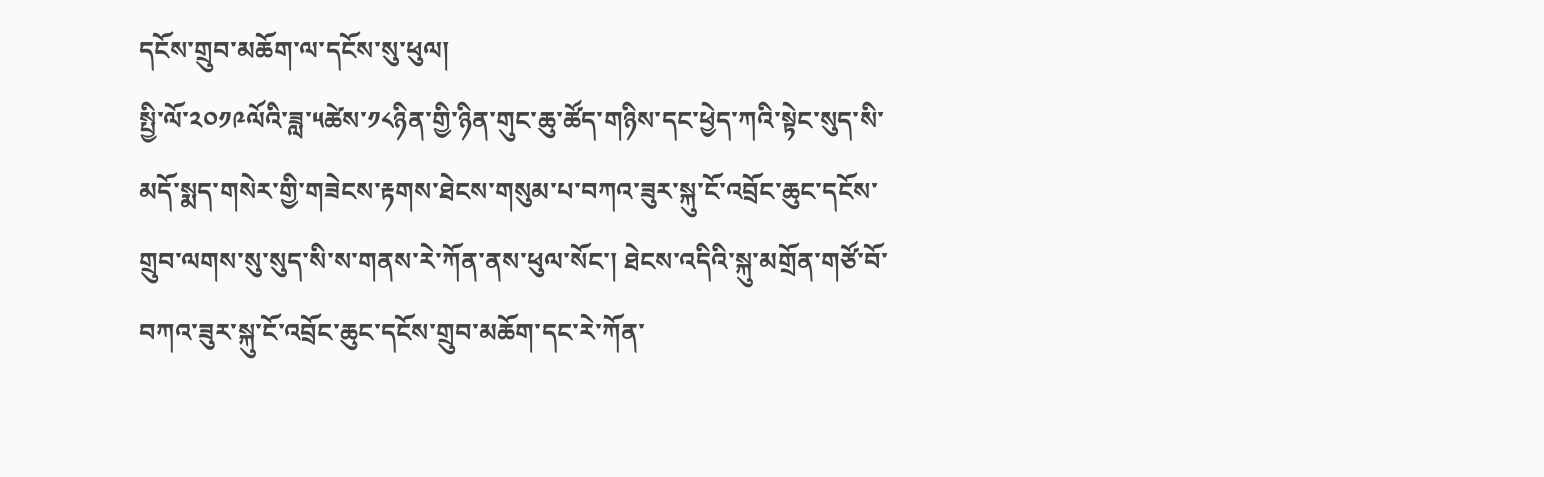དངོས་གྲུབ་མཆོག་ལ་དངོས་སུ་ཕུལ།
སྤྱི་ལོ་༢༠༡༩ལོའི་ཟླ་༥ཚེས་༡༨ཉིན་གྱི་ཉིན་གུང་ཆུ་ཚོད་གཉིས་དང་ཕྱེད་ཀའི་སྟེང་སུད་སི་མདོ་སྨད་གསེར་གྱི་གཟེངས་རྟགས་ཐེངས་གསུམ་པ་བཀའ་ཟུར་སྐུ་ངོ་འབྲོང་ཆུང་དངོས་གྲུབ་ལགས་སུ་སུད་སི་ས་གནས་རེ་ཀོན་ནས་ཕུལ་སོང་། ཐེངས་འདིའི་སྐུ་མགྲོན་གཙོ་བོ་བཀའ་ཟུར་སྐུ་ངོ་འབྲོང་ཆུང་དངོས་གྲུབ་མཆོག་དང་རེ་ཀོན་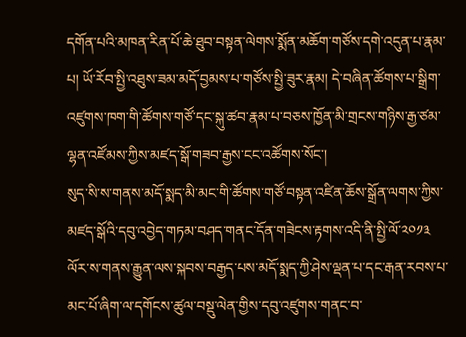དགོན་པའི་མཁན་རིན་པོ་ཆེ་ཐུབ་བསྟན་ལེགས་སྨོན་མཆོག་གཙོས་དགེ་འདུན་པ་རྣམ་པ། ཡོ་རོབ་སྤྱི་འཐུས་ཟམ་མདོ་བྱམས་པ་གཙོས་སྤྱི་ཟུར་རྣམ། དེ་བཞིན་ཚོགས་པ་སྒྲིག་འཛུགས་ཁག་གི་ཚོགས་གཙོ་དང་སྐུ་ཚབ་རྣམ་པ་བཅས་ཁྱོན་མི་གྲངས་གཉིས་རྒྱ་ཙམ་ལྷན་འཛོམས་ཀྱིས་མཛད་སྒོ་གཟབ་རྒྱས་ངང་འཚོགས་སོང་།
སུད་སི་ས་གནས་མདོ་སྨད་མི་མང་གི་ཚོགས་གཙོ་བསྟན་འཛིན་ཆོས་སྒྲོན་ལགས་ཀྱིས་མཛད་སྒོའི་དབུ་འབྱེད་གཏམ་བཤད་གནང་དོན་གཟེངས་རྟགས་འདི་ནི་སྤྱི་ལོ་༢༠༡༣ ལོར་ས་གནས་རྒྱུན་ལས་སྐབས་བརྒྱད་པས་མདོ་སྨད་ཀྱི་ཤེས་ལྡན་པ་དང་རྒན་རབས་པ་མང་པོ་ཞིག་ལ་དགོངས་ཚུལ་བསྡུ་ལེན་གྱིས་དབུ་འཛུགས་གནང་བ་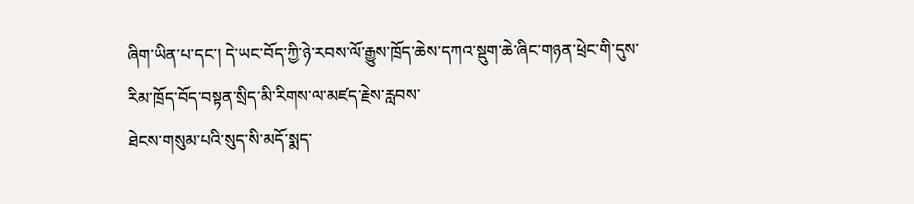ཞིག་ཡིན་པ་དང་། དེ་ཡང་བོད་ཀྱི་ཉེ་རབས་ལོ་རྒྱུས་ཁྲོད་ཆེས་དཀའ་སྡུག་ཆེ་ཞིང་གཉན་ཕྲེང་གི་དུས་རིམ་ཁྲོད་བོད་བསྟན་སྲིད་མི་རིགས་ལ་མཛད་རྗེས་རླབས་
ཐེངས་གསུམ་པའི་སུད་སི་མདོ་སྨད་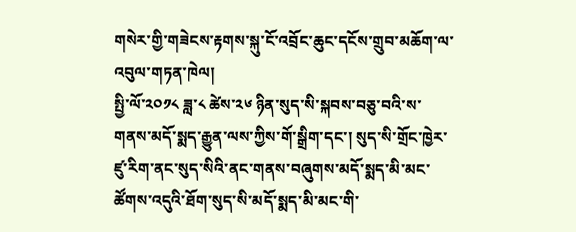གསེར་གྱི་གཟེངས་རྟགས་སྐུ་ངོ་འབྲོང་ཆུང་དངོས་གྲུབ་མཆོག་ལ་འབུལ་གཏན་ཁེལ།
སྤྱི་ལོ་༢༠༡༨ ཟླ་༨ ཚེས་༢༦ ཉིན་སུད་སི་སྐབས་བཅུ་བའི་ས་གནས་མདོ་སྨད་རྒྱུན་ལས་ཀྱིས་གོ་སྒྲིག་དང་། སུད་སི་གྲོང་ཁྱེར་ཛུ་རིག་ནང་སུད་སིའི་ནང་གནས་བཞུགས་མདོ་སྨད་མི་མང་ཚོགས་འདུའི་ཐོག་སུད་སི་མདོ་སྨད་མི་མང་གི་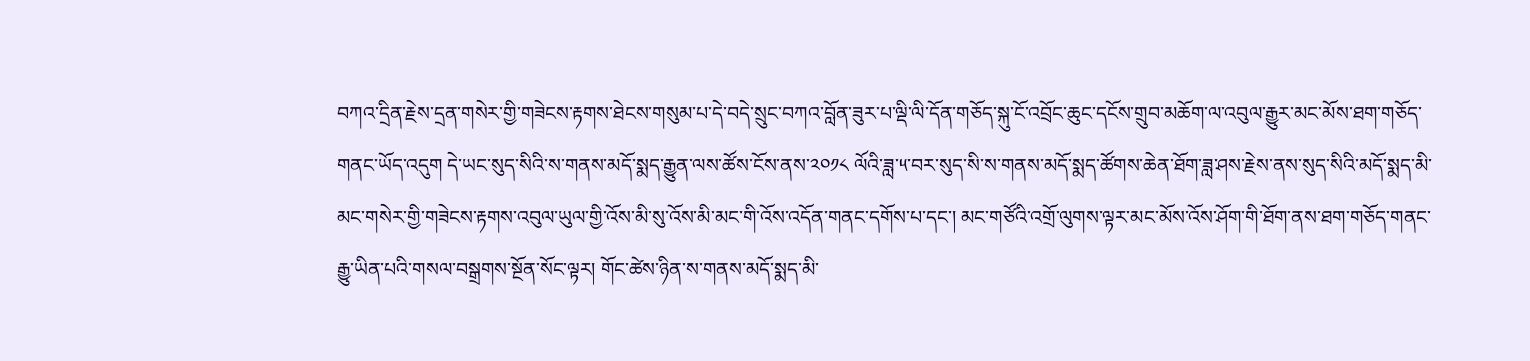བཀའ་དྲིན་རྗེས་དྲན་གསེར་གྱི་གཟེངས་རྟགས་ཐེངས་གསུམ་པ་དེ་བདེ་སྲུང་བཀའ་བློན་ཟུར་པ་ལྡི་ལི་དོན་གཅོད་སྐུ་ངོ་འབྲོང་ཆུང་དངོས་གྲུབ་མཆོག་ལ་འབུལ་རྒྱུར་མང་མོས་ཐག་གཅོད་གནང་ཡོད་འདུག དེ་ཡང་སུད་སིའི་ས་གནས་མདོ་སྨད་རྒྱུན་ལས་ཚོས་ངོས་ནས་༢༠༡༨ ལོའི་ཟླ་༥་བར་སུད་སི་ས་གནས་མདོ་སྨད་ཚོགས་ཆེན་ཐོག་ཟླ་ཤས་རྗེས་ནས་སུད་སིའི་མདོ་སྨད་མི་མང་གསེར་གྱི་གཟེངས་རྟགས་འབུལ་ཡུལ་གྱི་འོས་མི་སུ་འོས་མི་མང་གི་འོས་འདོན་གནང་དགོས་པ་དང་། མང་གཙོའི་འགྲོ་ལུགས་ལྟར་མང་མོས་འོས་ཤོག་གི་ཐོག་ནས་ཐག་གཅོད་གནང་རྒྱུ་ཡིན་པའི་གསལ་བསྒྲགས་སྔོན་སོང་ལྟར། གོང་ཚེས་ཉིན་ས་གནས་མདོ་སྨད་མི་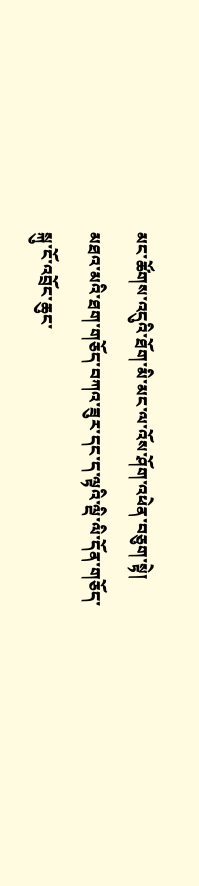མང་ཚོགས་འདུའི་ཐོག་མི་མང་ལ་འོས་ཤོག་འཕེན་བཅུག་སྟེ། མཐའ་མའི་ཐག་གཅོད་བཀའ་ཟུར་དང་ད་ལྟའི་ལྡི་ལི་དོན་གཅོད་སྐུ་ངོ་འབྲོང་ཆུང་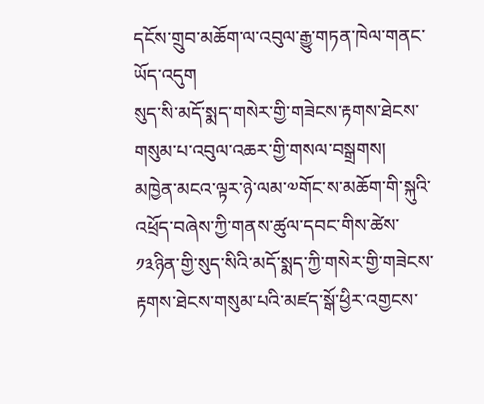དངོས་གྲུབ་མཆོག་ལ་འབུལ་རྒྱུ་གཏན་ཁེལ་གནང་ཡོད་འདུག
སུད་སི་མདོ་སྨད་གསེར་གྱི་གཟེངས་རྟགས་ཐེངས་གསུམ་པ་འབུལ་འཆར་གྱི་གསལ་བསྒྲགས།
མཁྱེན་མངའ་ལྟར་ཉེ་ལམ་༧གོང་ས་མཆོག་གི་སྐུའི་འཕྲོད་བཞེས་ཀྱི་གནས་ཚུལ་དབང་གིས་ཚེས་༡༣ཉིན་གྱི་སུད་སིའི་མདོ་སྨད་ཀྱི་གསེར་གྱི་གཟེངས་རྟགས་ཐེངས་གསུམ་པའི་མཛད་སྒོ་ཕྱིར་འགྱངས་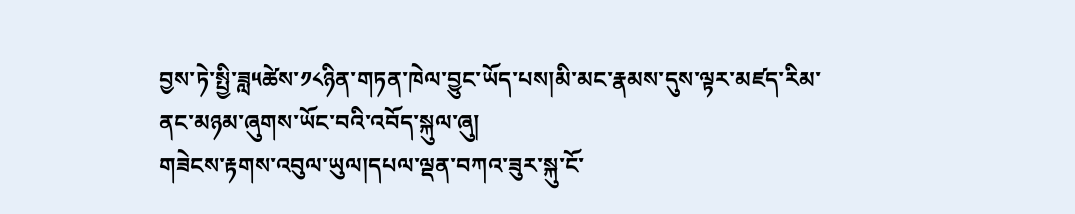བྱས་ཏེ་སྤྱི་ཟླ༥ཚེས་༡༨ཉིན་གཏན་ཁེལ་བྱུང་ཡོད་པས།མི་མང་རྣམས་དུས་ལྟར་མཛད་རིམ་ནང་མཉམ་ཞུགས་ཡོང་བའི་འབོད་སྐུལ་ཞུ།
གཟེངས་རྟགས་འབུལ་ཡུལ།དཔལ་ལྡན་བཀའ་ཟུར་སྐུ་ངོ་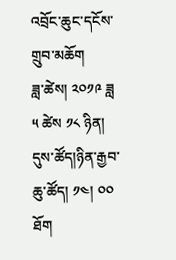འབྲོང་ཆུང་དངོས་གྲུབ་མཆོག
ཟླ་ཚེས། ༢༠༡༩ ཟླ ༥ ཚེས ༡༨ ཉིན།
དུས་ཚོད།ཉིན་རྒྱབ་ཆུ་ཚོད། ༡༤། ༠༠ ཐོག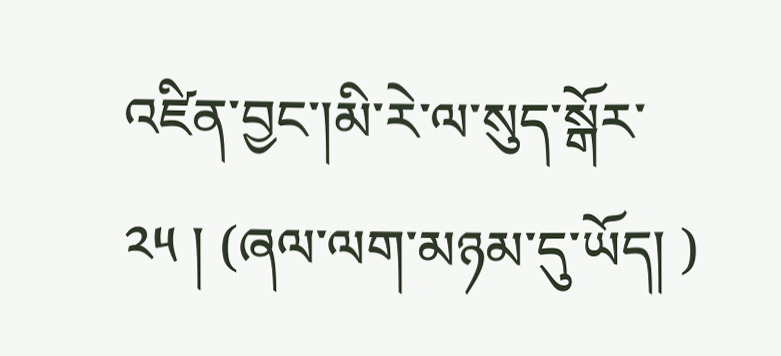འཛིན་བྱང་།མི་རེ་ལ་སུད་སྒོར་ ༢༥ ། (ཞལ་ལག་མཉམ་དུ་ཡོད། )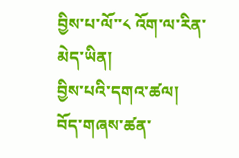བྱིས་པ་ལོ་་༨ འོག་ལ་རིན་མེད་ཡིན།
བྱིས་པའི་དགའ་ཚལ།
བོད་གཞས་ཚན་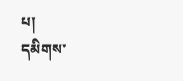པ།
དམིགས་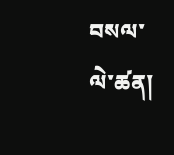བསལ་ལེ་ཚན།